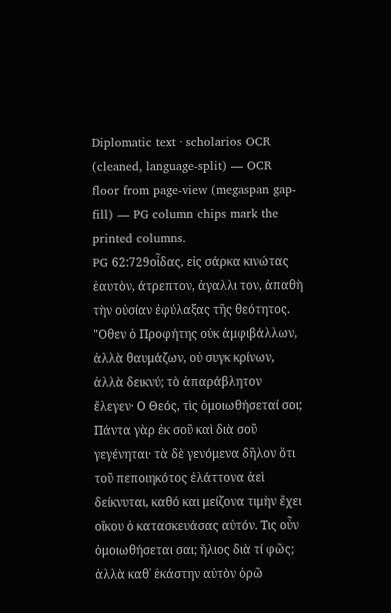Diplomatic text · scholarios OCR (cleaned, language-split) — OCR floor from page-view (megaspan gap-fill) — PG column chips mark the printed columns.
PG 62:729οἶδας, εἰς σάρκα κινώτας ἑαυτὸν, άτρεπτον, ἀγαλλι τον, ἀπαθὴ τὴν οὐσίαν ἐφύλαξας τῆς θεότητος. "Οθεν ὁ Προφήτης οὐκ ἀμφιβάλλων, ἀλλὰ θαυμάζων, οὐ συγκ κρίνων, ἀλλὰ δεικνύ; τὸ ἀπαράβλητον ἔλεγεν· Ο Θεός, τὶς ὁμοιωθήσεταί σοι; Πάντα γὰρ ἐκ σοῦ καὶ διὰ σοῦ γεγένηται· τὰ δὲ γενόμενα δῆλον ὅτι τοῦ πεποιηκότος ἐλάττονα ἀεὶ δείκνυται, καθό και μείζονα τιμὴν ἔχει οἴκου ὁ κατασκευάσας αὐτόν. Τις οὖν ὁμοιωθήσεται σαι; ἥλιος διὰ τί φῶς; ἀλλὰ καθ᾿ ἑκάστην αὐτὸν ὁρῶ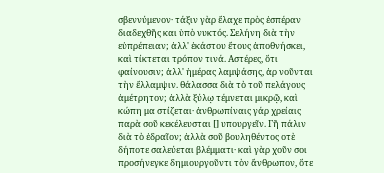σβεννύμενον· τάξιν γὰρ ἔλαχε πρὸς ἑσπέραν διαδεχθῆς και ὑπὸ νυκτός. Σελήνη διὰ τὴν εὐπρέπειαν; ἀλλ' ἑκάστου ἔτους ἀποθνήσκει, καὶ τίκτεται τρόπον τινά. Αστέρες, ὅτι φαίνουσιν; ἀλλ' ἡμέρας λαμψάσης, ἀρ νοῦνται τὴν ἔλλαμψιν. θάλασσα διὰ τὸ τοῦ πελάγους ἀμέτρητον; ἀλλὰ ξύλῳ τέμνεται μικρῷ, καὶ κώπη μα στίζεται· ἀνθρωπίναις γάρ χρείαις παρὰ σοῦ κεκέλευσται [] υπουργεῖν. Γῆ πάλιν διὰ τὸ ἑδραῖον; ἀλλὰ σοῦ βουληθέντος οτὲ δήποτε σαλεύεται βλέμματι· καὶ γὰρ χοῦν σοι προσήνεγκε δημιουργοῦντι τὸν ἄνθρωπον, ὅτε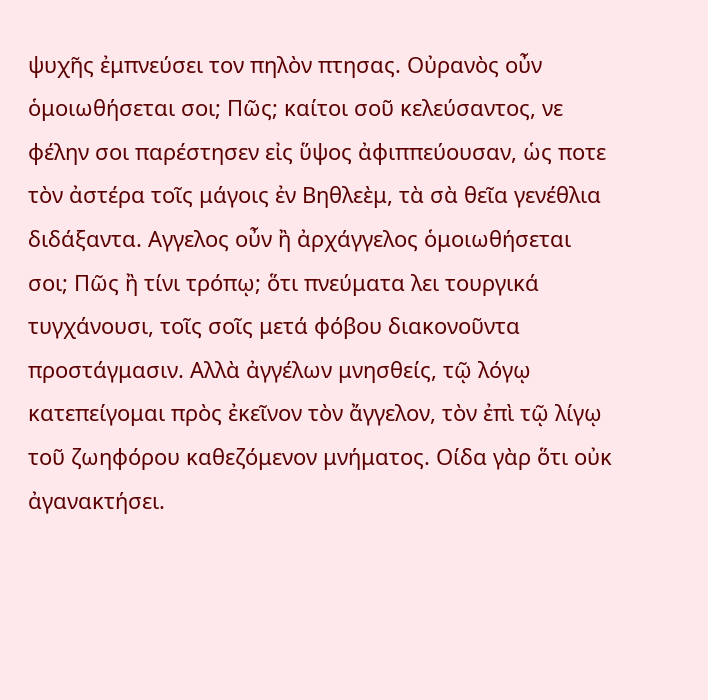ψυχῆς ἐμπνεύσει τον πηλὸν πτησας. Οὐρανὸς οὖν ὁμοιωθήσεται σοι; Πῶς; καίτοι σοῦ κελεύσαντος, νε φέλην σοι παρέστησεν εἰς ὕψος ἀφιππεύουσαν, ὡς ποτε τὸν ἀστέρα τοῖς μάγοις ἐν Βηθλεὲμ, τὰ σὰ θεῖα γενέθλια διδάξαντα. Αγγελος οὖν ἢ ἀρχάγγελος ὁμοιωθήσεται σοι; Πῶς ἢ τίνι τρόπῳ; ὅτι πνεύματα λει τουργικά τυγχάνουσι, τοῖς σοῖς μετά φόβου διακονοῦντα προστάγμασιν. Αλλὰ ἀγγέλων μνησθείς, τῷ λόγῳ κατεπείγομαι πρὸς ἐκεῖνον τὸν ἄγγελον, τὸν ἐπὶ τῷ λίγῳ τοῦ ζωηφόρου καθεζόμενον μνήματος. Οίδα γὰρ ὅτι οὐκ ἀγανακτήσει.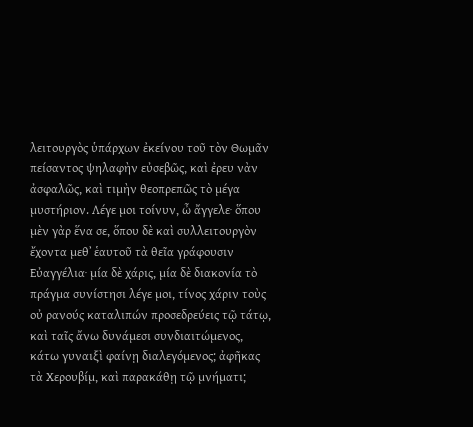λειτουργὸς ὑπάρχων ἐκείνου τοῦ τὸν Θωμᾶν πείσαντος ψηλαφὴν εὐσεβῶς, καὶ ἐρευ νὰν ἀσφαλῶς, καὶ τιμὴν θεοπρεπῶς τὸ μέγα μυστήριον. Λέγε μοι τοίνυν, ὦ ἄγγελε· ὅπου μὲν γὰρ ἕνα σε, ὅπου δὲ καὶ συλλειτουργὸν ἔχοντα μεθ᾿ ἑαυτοῦ τὰ θεῖα γράφουσιν Εὐαγγέλια· μία δὲ χάρις, μία δὲ διακονία τὸ πράγμα συνίστησι λέγε μοι, τίνος χάριν τοὺς οὐ ρανούς καταλιπών προσεδρεύεις τῷ τάτῳ, καὶ ταῖς ἄνω δυνάμεσι συνδιαιτώμενος, κάτω γυναιξὶ φαίνῃ διαλεγόμενος; ἀφῆκας τὰ Χερουβίμ, καὶ παρακάθῃ τῷ μνήματι;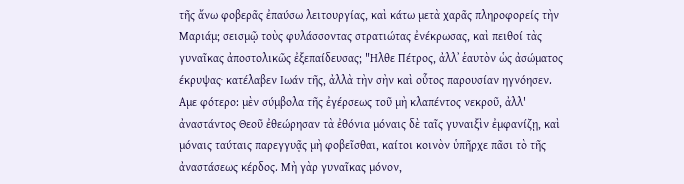τῆς ἄνω φοβερᾶς ἐπαύσω λειτουργίας, καὶ κάτω μετὰ χαρᾶς πληροφορείς τὴν Μαριάμ; σεισμῷ τοὺς φυλάσσοντας στρατιώτας ἐνέκρωσας, καὶ πειθοί τὰς γυναῖκας ἀποστολικῶς ἐξεπαίδευσας; "Ηλθε Πέτρος, ἀλλ᾽ ἑαυτὸν ὡς ἀσώματος έκρυψας· κατέλαβεν Ιωάν τῆς, ἀλλὰ τὴν σὴν καὶ οὗτος παρουσίαν ηγνόησεν. Αμε φότερο: μὲν σύμβολα τῆς ἐγέρσεως τοῦ μὴ κλαπέντος νεκροῦ, ἀλλ' ἀναστάντος Θεοῦ ἐθεώρησαν τὰ ἐθόνια μόναις δὲ ταῖς γυναιξὶν ἐμφανίζῃ, καὶ μόναις ταύταις παρεγγυᾷς μὴ φοβεῖσθαι, καίτοι κοινὸν ὑπῆρχε πᾶσι τὸ τῆς ἀναστάσεως κέρδος. Μὴ γὰρ γυναῖκας μόνον,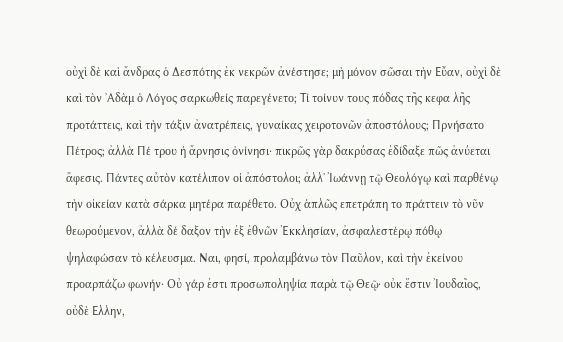οὐχὶ δὲ καὶ ἄνδρας ὁ Δεσπότης ἐκ νεκρῶν ἀνέστησε; μὴ μόνον σῶσαι τὴν Εὔαν, οὐχὶ δὲ καὶ τὸν ᾿Αδὰμ ὁ Λόγος σαρκωθείς παρεγένετο; Τί τοίνυν τους πόδας τῆς κεφα λῆς προτάττεις, καὶ τὴν τάξιν ἀνατρέπεις, γυναίκας χειροτονῶν ἀποστόλους; Πρνήσατο Πέτρος; ἀλλὰ Πέ τρου ἡ ἄρνησις ὀνίνησι· πικρῶς γὰρ δακρύσας ἐδίδαξε πῶς ἀνύεται ἄφεσις. Πάντες αὐτὸν κατέλιπον οἱ ἀπόστολοι; ἀλλ᾽ Ἰωάννῃ τῷ Θεολόγῳ καὶ παρθένῳ τὴν οἰκείαν κατὰ σάρκα μητέρα παρέθετο. Οὐχ ἁπλῶς επετράπη το πράττειν τὸ νῦν θεωρούμενον, ἀλλὰ δέ δαξον τὴν ἐξ ἐθνῶν Ἐκκλησίαν, ἀσφαλεστέρῳ πόθῳ ψηλαφώσαν τὸ κέλευσμα. Ναι, φησί, προλαμβάνω τὸν Παῦλον, καὶ τὴν ἐκείνου προαρπάζω φωνήν· Οὐ γάρ ἐστι προσωποληψία παρὰ τῷ Θεῷ· οὐκ ἔστιν Ἰουδαῖος, οὐδὲ Ελλην,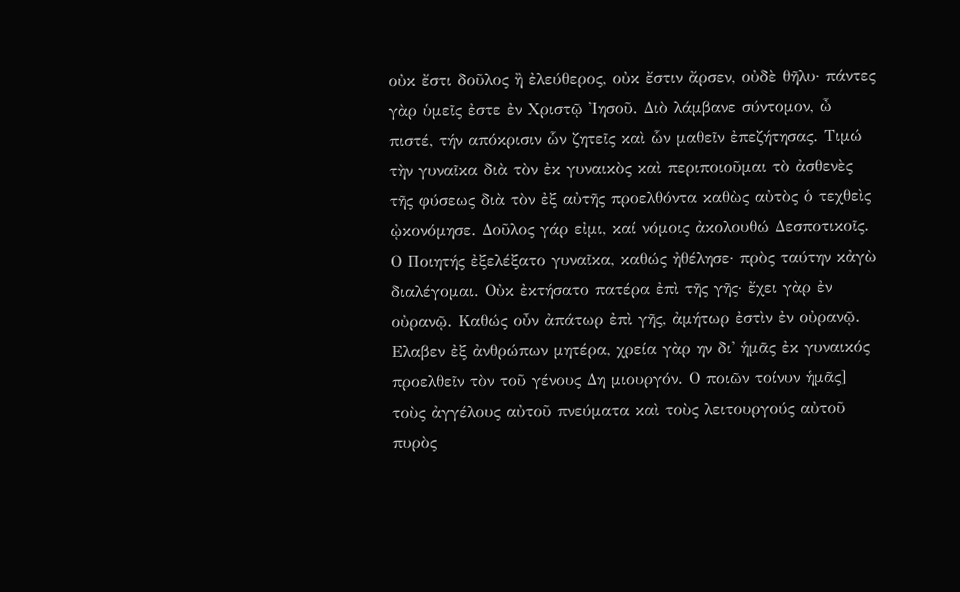οὐκ ἔστι δοῦλος ἢ ἐλεύθερος, οὐκ ἔστιν ἄρσεν, οὐδὲ θῆλυ· πάντες γὰρ ὑμεῖς ἐστε ἐν Χριστῷ Ἰησοῦ. Διὸ λάμβανε σύντομον, ὦ πιστέ, τήν απόκρισιν ὧν ζητεῖς καὶ ὧν μαθεῖν ἐπεζήτησας. Τιμώ τὴν γυναῖκα διὰ τὸν ἐκ γυναικὸς καὶ περιποιοῦμαι τὸ ἀσθενὲς τῆς φύσεως διὰ τὸν ἐξ αὐτῆς προελθόντα καθὼς αὐτὸς ὁ τεχθεὶς ᾠκονόμησε. Δοῦλος γάρ εἰμι, καί νόμοις ἀκολουθώ Δεσποτικοῖς. Ο Ποιητής ἐξελέξατο γυναῖκα, καθώς ἠθέλησε· πρὸς ταύτην κἀγὼ διαλέγομαι. Οὐκ ἐκτήσατο πατέρα ἐπὶ τῆς γῆς· ἔχει γὰρ ἐν οὐρανῷ. Καθώς οὖν ἀπάτωρ ἐπὶ γῆς, ἀμήτωρ ἐστὶν ἐν οὐρανῷ. Ελαβεν ἐξ ἀνθρώπων μητέρα, χρεία γὰρ ην δι' ἡμᾶς ἐκ γυναικός προελθεῖν τὸν τοῦ γένους Δη μιουργόν. Ο ποιῶν τοίνυν ἡμᾶς] τοὺς ἀγγέλους αὐτοῦ πνεύματα καὶ τοὺς λειτουργούς αὐτοῦ πυρὸς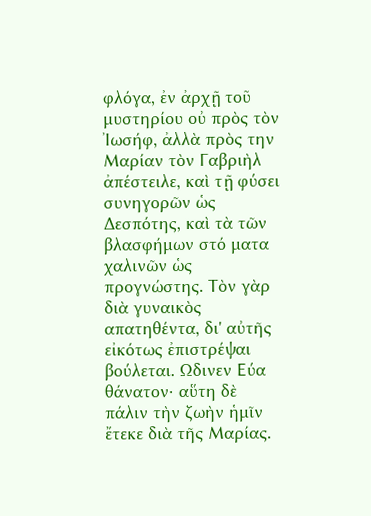φλόγα, ἐν ἀρχῇ τοῦ μυστηρίου οὐ πρὸς τὸν Ἰωσήφ, ἀλλὰ πρὸς την Μαρίαν τὸν Γαβριὴλ ἀπέστειλε, καὶ τῇ φύσει συνηγορῶν ὡς Δεσπότης, καὶ τὰ τῶν βλασφήμων στό ματα χαλινῶν ὡς προγνώστης. Τὸν γὰρ διὰ γυναικὸς απατηθέντα, δι' αὐτῆς εἰκότως ἐπιστρέψαι βούλεται. Ωδινεν Εύα θάνατον· αὕτη δὲ πάλιν τὴν ζωὴν ἡμῖν ἔτεκε διὰ τῆς Μαρίας.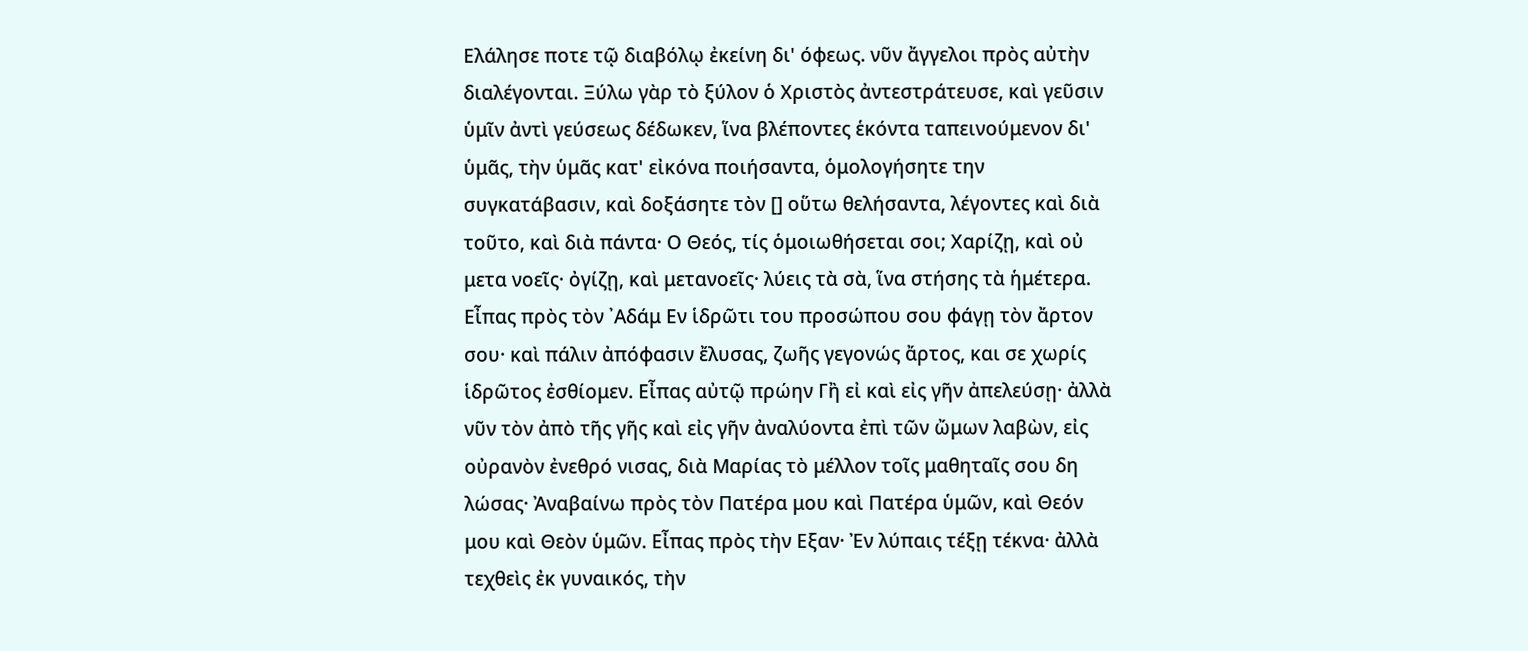Ελάλησε ποτε τῷ διαβόλῳ ἐκείνη δι' όφεως. νῦν ἄγγελοι πρὸς αὐτὴν διαλέγονται. Ξύλω γὰρ τὸ ξύλον ὁ Χριστὸς ἀντεστράτευσε, καὶ γεῦσιν ὑμῖν ἀντὶ γεύσεως δέδωκεν, ἵνα βλέποντες ἑκόντα ταπεινούμενον δι' ὑμᾶς, τὴν ὑμᾶς κατ' εἰκόνα ποιήσαντα, ὁμολογήσητε την συγκατάβασιν, καὶ δοξάσητε τὸν [] οὕτω θελήσαντα, λέγοντες καὶ διὰ τοῦτο, καὶ διὰ πάντα· Ο Θεός, τίς ὁμοιωθήσεται σοι; Χαρίζῃ, καὶ οὐ μετα νοεῖς· ὀγίζῃ, καὶ μετανοεῖς· λύεις τὰ σὰ, ἵνα στήσης τὰ ἡμέτερα. Εἶπας πρὸς τὸν ᾿Αδάμ Εν ἱδρῶτι του προσώπου σου φάγῃ τὸν ἄρτον σου· καὶ πάλιν ἀπόφασιν ἔλυσας, ζωῆς γεγονώς ἄρτος, και σε χωρίς ἱδρῶτος ἐσθίομεν. Εἶπας αὐτῷ πρώην Γἢ εἰ καὶ εἰς γῆν ἀπελεύσῃ· ἀλλὰ νῦν τὸν ἀπὸ τῆς γῆς καὶ εἰς γῆν ἀναλύοντα ἐπὶ τῶν ὤμων λαβὼν, εἰς οὐρανὸν ἐνεθρό νισας, διὰ Μαρίας τὸ μέλλον τοῖς μαθηταῖς σου δη λώσας· Ἀναβαίνω πρὸς τὸν Πατέρα μου καὶ Πατέρα ὑμῶν, καὶ Θεόν μου καὶ Θεὸν ὑμῶν. Εἶπας πρὸς τὴν Εξαν· Ἐν λύπαις τέξῃ τέκνα· ἀλλὰ τεχθεὶς ἐκ γυναικός, τὴν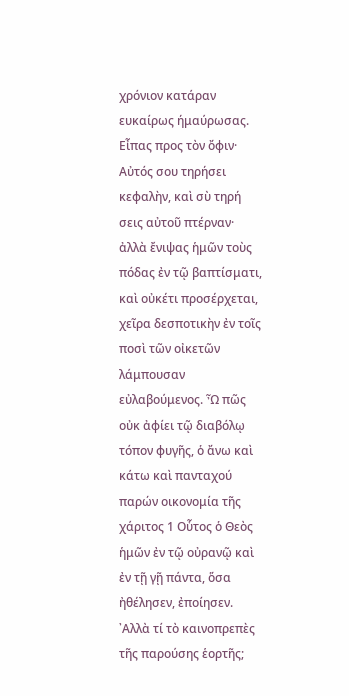χρόνιον κατάραν ευκαίρως ήμαύρωσας. Εἶπας προς τὸν ὄφιν· Αὐτός σου τηρήσει κεφαλὴν, καὶ σὺ τηρή σεις αὐτοῦ πτέρναν· ἀλλὰ ἔνιψας ἡμῶν τοὺς πόδας ἐν τῷ βαπτίσματι, καὶ οὐκέτι προσέρχεται, χεῖρα δεσποτικὴν ἐν τοῖς ποσὶ τῶν οἰκετῶν λάμπουσαν εὐλαβούμενος. Ὦ πῶς οὐκ ἀφίει τῷ διαβόλῳ τόπον φυγῆς, ὁ ἄνω καὶ κάτω καὶ πανταχού παρών οικονομία τῆς χάριτος 1 Οὗτος ὁ Θεὸς ἡμῶν ἐν τῷ οὐρανῷ καὶ ἐν τῇ γῇ πάντα, ὅσα ἠθέλησεν, ἐποίησεν. ᾿Αλλὰ τί τὸ καινοπρεπὲς τῆς παρούσης ἑορτῆς;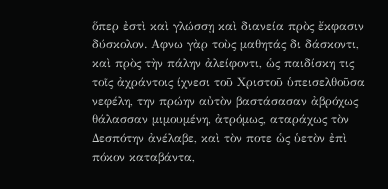ὅπερ ἐστὶ καὶ γλώσσῃ καὶ διανεία πρὸς ἔκφασιν δύσκολον. Αφνω γὰρ τοὺς μαθητάς δι δάσκοντι, καὶ πρὸς τὴν πάλην ἀλείφοντι, ὡς παιδίσκη τις τοῖς ἀχράντοις ίχνεσι τοῦ Χριστοῦ ὑπεισελθοῦσα νεφέλη, την πρώην αὐτὸν βαστάσασαν ἀβρόχως θάλασσαν μιμουμένη, ἀτρόμως, αταράχως τὸν Δεσπότην ἀνέλαβε, καὶ τὸν ποτε ὡς ὑετὸν ἐπὶ πόκον καταβάντα,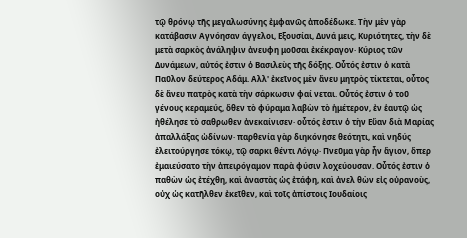τῷ θρόνῳ τῆς μεγαλωσύνης ἐμφανῶς ἀποδέδωκε. Τὴν μὲν γὰρ κατάβασιν Αγνόησαν άγγελοι, Εξουσίαι, Δυνά μεις, Κυριότητες, τὴν δὲ μετὰ σαρκὸς ἀνάληψιν ἀνευφη μοῦσαι ἐκέκραγον· Κύριος τῶν Δυνάμεων, αὐτός ἐστιν ὁ Βασιλεὺς τῆς δόξης. Οὗτός ἐστιν ὁ κατὰ Παῦλον δεύτερος Αδάμ. Αλλ' ἐκεῖνος μὲν ἄνευ μητρὸς τίκτεται, οὗτος δὲ ἄνευ πατρὸς κατὰ τὴν σάρκωσιν φαί νεται. Οὗτός ἐστιν ὁ τοῦ γένους κεραμεύς, ὅθεν τὸ φύραμα λαβὼν τὸ ἡμέτερον, ἐν ἑαυτῷ ὡς ἠθέλησε τὸ σαθρωθεν ἀνεκαίνισεν· οὗτός ἐστιν ὁ τὴν Εὔαν διὰ Μαρίας ἀπαλλάξας ὠδίνων· παρθενία γὰρ διηκόνησε θεότητι, καὶ νηδύς ἐλειτούργησε τόκῳ, τῷ σαρκι θέντι Λόγῳ· Πνεῦμα γὰρ ἦν ἅγιον, ὅπερ ἐμαιεύσατο τὴν ἀπειρόγαμον παρὰ φύσιν λοχεύουσαν. Οὗτός ἐστιν ὁ παθὼν ὡς ἐτέχθη, καὶ ἀναστὰς ὡς ἐτάφη, καὶ ἀνελ θὼν εἰς οὐρανοὺς, οὐχ ὡς κατῆλθεν ἐκεῖθεν, καὶ τοῖς ἀπίστοις Ιουδαίοις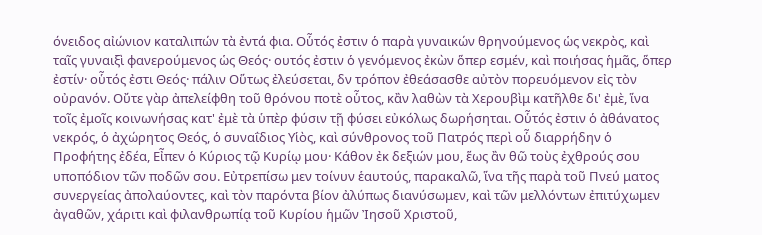όνειδος αἰώνιον καταλιπών τὰ ἐντά φια. Οὗτός ἐστιν ὁ παρὰ γυναικών θρηνούμενος ὡς νεκρὸς, καὶ ταῖς γυναιξὶ φανερούμενος ὡς Θεός· ουτός ἐστιν ὁ γενόμενος ἐκὼν ὅπερ εσμέν, καὶ ποιήσας ἡμᾶς, ὅπερ ἐστίν· οὗτός ἐστι Θεός· πάλιν Οὕτως ἐλεύσεται, δν τρόπον ἐθεάσασθε αὐτὸν πορευόμενον εἰς τὸν οὐρανόν. Οὔτε γὰρ ἀπελείφθη τοῦ θρόνου ποτὲ οὗτος, κἂν λαθὼν τὰ Χερουβὶμ κατῆλθε δι' ἐμὲ, ἵνα τοῖς ἐμοῖς κοινωνήσας κατ' ἐμὲ τὰ ὑπὲρ φύσιν τῇ φύσει εὐκόλως δωρήσηται. Οὗτός ἐστιν ὁ ἀθάνατος νεκρός, ὁ ἀχώρητος Θεός, ὁ συναΐδιος Υἱὸς, καὶ σύνθρονος τοῦ Πατρός περὶ οὗ διαρρήδην ὁ Προφήτης ἐδέα, Εἶπεν ὁ Κύριος τῷ Κυρίῳ μου· Κάθον ἐκ δεξιών μου, ἕως ἂν θῶ τοὺς ἐχθρούς σου υποπόδιον τῶν ποδῶν σου. Εὐτρεπίσω μεν τοίνυν ἑαυτούς, παρακαλῶ, ἵνα τῆς παρὰ τοῦ Πνεύ ματος συνεργείας ἀπολαύοντες, καὶ τὸν παρόντα βίον ἀλύπως διανύσωμεν, καὶ τῶν μελλόντων ἐπιτύχωμεν ἀγαθῶν, χάριτι καὶ φιλανθρωπίᾳ τοῦ Κυρίου ἡμῶν Ἰησοῦ Χριστοῦ,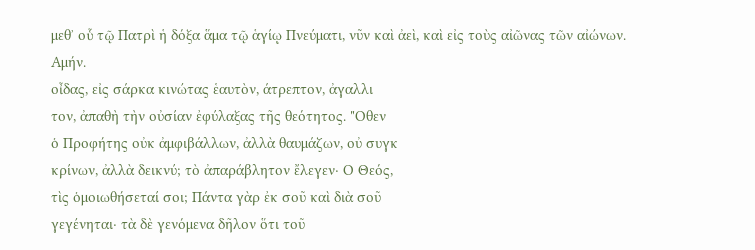μεθ᾽ οὗ τῷ Πατρὶ ἡ δόξα ἅμα τῷ ἁγίῳ Πνεύματι, νῦν καὶ ἀεὶ, καὶ εἰς τοὺς αἰῶνας τῶν αἰώνων. Αμήν.
οἶδας, εἰς σάρκα κινώτας ἑαυτὸν, άτρεπτον, ἀγαλλι
τον, ἀπαθὴ τὴν οὐσίαν ἐφύλαξας τῆς θεότητος. "Οθεν
ὁ Προφήτης οὐκ ἀμφιβάλλων, ἀλλὰ θαυμάζων, οὐ συγκ
κρίνων, ἀλλὰ δεικνύ; τὸ ἀπαράβλητον ἔλεγεν· Ο Θεός,
τὶς ὁμοιωθήσεταί σοι; Πάντα γὰρ ἐκ σοῦ καὶ διὰ σοῦ
γεγένηται· τὰ δὲ γενόμενα δῆλον ὅτι τοῦ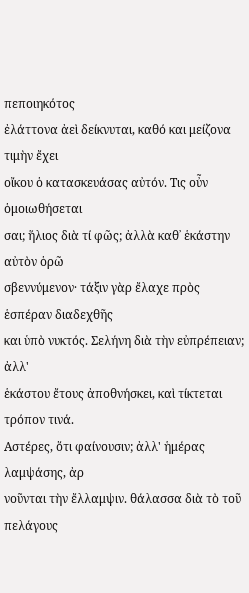πεποιηκότος
ἐλάττονα ἀεὶ δείκνυται, καθό και μείζονα τιμὴν ἔχει
οἴκου ὁ κατασκευάσας αὐτόν. Τις οὖν ὁμοιωθήσεται
σαι; ἥλιος διὰ τί φῶς; ἀλλὰ καθ᾿ ἑκάστην αὐτὸν ὁρῶ
σβεννύμενον· τάξιν γὰρ ἔλαχε πρὸς ἑσπέραν διαδεχθῆς
και ὑπὸ νυκτός. Σελήνη διὰ τὴν εὐπρέπειαν; ἀλλ'
ἑκάστου ἔτους ἀποθνήσκει, καὶ τίκτεται τρόπον τινά.
Αστέρες, ὅτι φαίνουσιν; ἀλλ' ἡμέρας λαμψάσης, ἀρ
νοῦνται τὴν ἔλλαμψιν. θάλασσα διὰ τὸ τοῦ πελάγους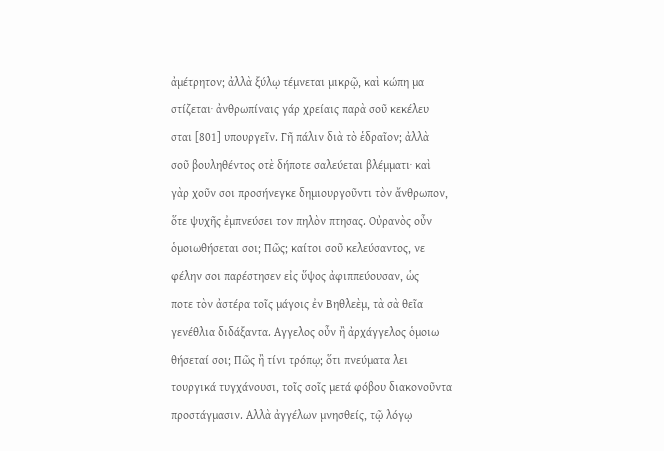ἀμέτρητον; ἀλλὰ ξύλῳ τέμνεται μικρῷ, καὶ κώπη μα
στίζεται· ἀνθρωπίναις γάρ χρείαις παρὰ σοῦ κεκέλευ
σται [801] υπουργεῖν. Γῆ πάλιν διὰ τὸ ἑδραῖον; ἀλλὰ
σοῦ βουληθέντος οτὲ δήποτε σαλεύεται βλέμματι· καὶ
γὰρ χοῦν σοι προσήνεγκε δημιουργοῦντι τὸν ἄνθρωπον,
ὅτε ψυχῆς ἐμπνεύσει τον πηλὸν πτησας. Οὐρανὸς οὖν
ὁμοιωθήσεται σοι; Πῶς; καίτοι σοῦ κελεύσαντος, νε
φέλην σοι παρέστησεν εἰς ὕψος ἀφιππεύουσαν, ὡς
ποτε τὸν ἀστέρα τοῖς μάγοις ἐν Βηθλεὲμ, τὰ σὰ θεῖα
γενέθλια διδάξαντα. Αγγελος οὖν ἢ ἀρχάγγελος ὁμοιω
θήσεταί σοι; Πῶς ἢ τίνι τρόπῳ; ὅτι πνεύματα λει
τουργικά τυγχάνουσι, τοῖς σοῖς μετά φόβου διακονοῦντα
προστάγμασιν. Αλλὰ ἀγγέλων μνησθείς, τῷ λόγῳ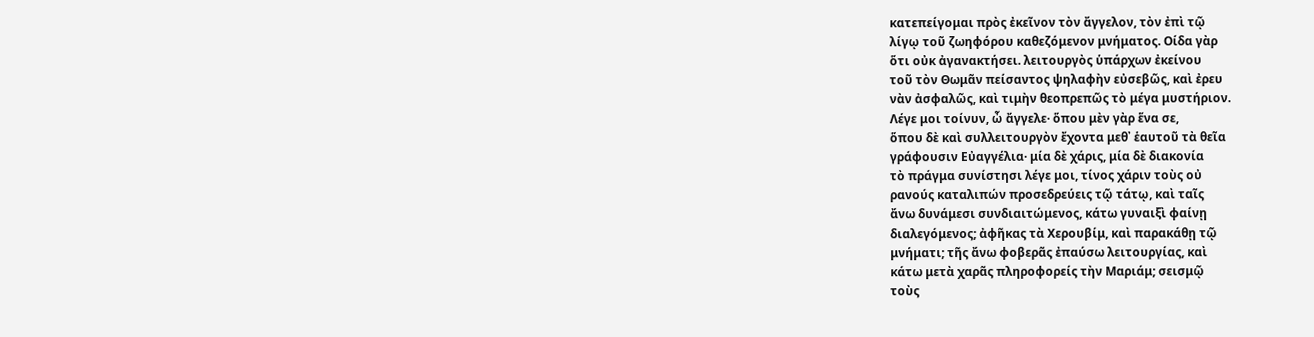κατεπείγομαι πρὸς ἐκεῖνον τὸν ἄγγελον, τὸν ἐπὶ τῷ
λίγῳ τοῦ ζωηφόρου καθεζόμενον μνήματος. Οίδα γὰρ
ὅτι οὐκ ἀγανακτήσει. λειτουργὸς ὑπάρχων ἐκείνου
τοῦ τὸν Θωμᾶν πείσαντος ψηλαφὴν εὐσεβῶς, καὶ ἐρευ
νὰν ἀσφαλῶς, καὶ τιμὴν θεοπρεπῶς τὸ μέγα μυστήριον.
Λέγε μοι τοίνυν, ὦ ἄγγελε· ὅπου μὲν γὰρ ἕνα σε,
ὅπου δὲ καὶ συλλειτουργὸν ἔχοντα μεθ᾿ ἑαυτοῦ τὰ θεῖα
γράφουσιν Εὐαγγέλια· μία δὲ χάρις, μία δὲ διακονία
τὸ πράγμα συνίστησι λέγε μοι, τίνος χάριν τοὺς οὐ
ρανούς καταλιπών προσεδρεύεις τῷ τάτῳ, καὶ ταῖς
ἄνω δυνάμεσι συνδιαιτώμενος, κάτω γυναιξὶ φαίνῃ
διαλεγόμενος; ἀφῆκας τὰ Χερουβίμ, καὶ παρακάθῃ τῷ
μνήματι; τῆς ἄνω φοβερᾶς ἐπαύσω λειτουργίας, καὶ
κάτω μετὰ χαρᾶς πληροφορείς τὴν Μαριάμ; σεισμῷ
τοὺς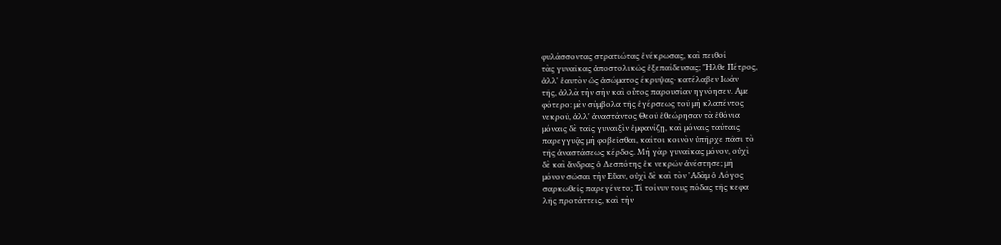φυλάσσοντας στρατιώτας ἐνέκρωσας, καὶ πειθοί
τὰς γυναῖκας ἀποστολικῶς ἐξεπαίδευσας; "Ηλθε Πέτρος,
ἀλλ᾽ ἑαυτὸν ὡς ἀσώματος έκρυψας· κατέλαβεν Ιωάν
τῆς, ἀλλὰ τὴν σὴν καὶ οὗτος παρουσίαν ηγνόησεν. Αμε
φότερο: μὲν σύμβολα τῆς ἐγέρσεως τοῦ μὴ κλαπέντος
νεκροῦ, ἀλλ' ἀναστάντος Θεοῦ ἐθεώρησαν τὰ ἐθόνια
μόναις δὲ ταῖς γυναιξὶν ἐμφανίζῃ, καὶ μόναις ταύταις
παρεγγυᾷς μὴ φοβεῖσθαι, καίτοι κοινὸν ὑπῆρχε πᾶσι τὸ
τῆς ἀναστάσεως κέρδος. Μὴ γὰρ γυναῖκας μόνον, οὐχὶ
δὲ καὶ ἄνδρας ὁ Δεσπότης ἐκ νεκρῶν ἀνέστησε; μὴ
μόνον σῶσαι τὴν Εὔαν, οὐχὶ δὲ καὶ τὸν ᾿Αδὰμ ὁ Λόγος
σαρκωθείς παρεγένετο; Τί τοίνυν τους πόδας τῆς κεφα
λῆς προτάττεις, καὶ τὴν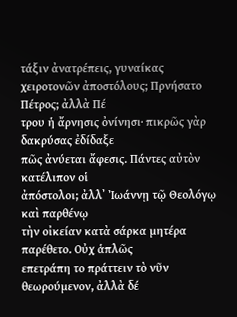τάξιν ἀνατρέπεις, γυναίκας
χειροτονῶν ἀποστόλους; Πρνήσατο Πέτρος; ἀλλὰ Πέ
τρου ἡ ἄρνησις ὀνίνησι· πικρῶς γὰρ δακρύσας ἐδίδαξε
πῶς ἀνύεται ἄφεσις. Πάντες αὐτὸν κατέλιπον οἱ
ἀπόστολοι; ἀλλ᾽ Ἰωάννῃ τῷ Θεολόγῳ καὶ παρθένῳ
τὴν οἰκείαν κατὰ σάρκα μητέρα παρέθετο. Οὐχ ἁπλῶς
επετράπη το πράττειν τὸ νῦν θεωρούμενον, ἀλλὰ δέ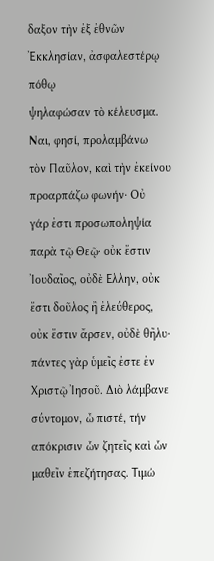δαξον τὴν ἐξ ἐθνῶν Ἐκκλησίαν, ἀσφαλεστέρῳ πόθῳ
ψηλαφώσαν τὸ κέλευσμα. Ναι, φησί, προλαμβάνω
τὸν Παῦλον, καὶ τὴν ἐκείνου προαρπάζω φωνήν· Οὐ
γάρ ἐστι προσωποληψία παρὰ τῷ Θεῷ· οὐκ ἔστιν
Ἰουδαῖος, οὐδὲ Ελλην, οὐκ ἔστι δοῦλος ἢ ἐλεύθερος,
οὐκ ἔστιν ἄρσεν, οὐδὲ θῆλυ· πάντες γὰρ ὑμεῖς ἐστε ἐν
Χριστῷ Ἰησοῦ. Διὸ λάμβανε σύντομον, ὦ πιστέ, τήν
απόκρισιν ὧν ζητεῖς καὶ ὧν μαθεῖν ἐπεζήτησας. Τιμώ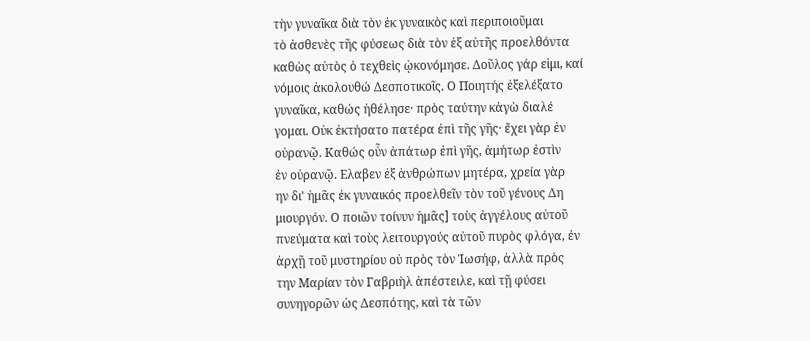τὴν γυναῖκα διὰ τὸν ἐκ γυναικὸς καὶ περιποιοῦμαι
τὸ ἀσθενὲς τῆς φύσεως διὰ τὸν ἐξ αὐτῆς προελθόντα
καθὼς αὐτὸς ὁ τεχθεὶς ᾠκονόμησε. Δοῦλος γάρ εἰμι, καί
νόμοις ἀκολουθώ Δεσποτικοῖς. Ο Ποιητής ἐξελέξατο
γυναῖκα, καθώς ἠθέλησε· πρὸς ταύτην κἀγὼ διαλέ
γομαι. Οὐκ ἐκτήσατο πατέρα ἐπὶ τῆς γῆς· ἔχει γὰρ ἐν
οὐρανῷ. Καθώς οὖν ἀπάτωρ ἐπὶ γῆς, ἀμήτωρ ἐστὶν
ἐν οὐρανῷ. Ελαβεν ἐξ ἀνθρώπων μητέρα, χρεία γὰρ
ην δι' ἡμᾶς ἐκ γυναικός προελθεῖν τὸν τοῦ γένους Δη
μιουργόν. Ο ποιῶν τοίνυν ἡμᾶς] τοὺς ἀγγέλους αὐτοῦ
πνεύματα καὶ τοὺς λειτουργούς αὐτοῦ πυρὸς φλόγα, ἐν
ἀρχῇ τοῦ μυστηρίου οὐ πρὸς τὸν Ἰωσήφ, ἀλλὰ πρὸς
την Μαρίαν τὸν Γαβριὴλ ἀπέστειλε, καὶ τῇ φύσει
συνηγορῶν ὡς Δεσπότης, καὶ τὰ τῶν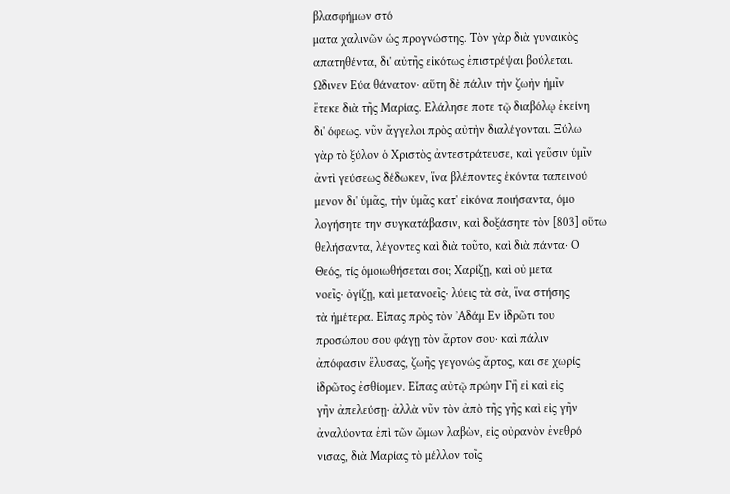βλασφήμων στό
ματα χαλινῶν ὡς προγνώστης. Τὸν γὰρ διὰ γυναικὸς
απατηθέντα, δι' αὐτῆς εἰκότως ἐπιστρέψαι βούλεται.
Ωδινεν Εύα θάνατον· αὕτη δὲ πάλιν τὴν ζωὴν ἡμῖν
ἔτεκε διὰ τῆς Μαρίας. Ελάλησε ποτε τῷ διαβόλῳ ἐκείνη
δι' όφεως. νῦν ἄγγελοι πρὸς αὐτὴν διαλέγονται. Ξύλω
γὰρ τὸ ξύλον ὁ Χριστὸς ἀντεστράτευσε, καὶ γεῦσιν ὑμῖν
ἀντὶ γεύσεως δέδωκεν, ἵνα βλέποντες ἑκόντα ταπεινού
μενον δι' ὑμᾶς, τὴν ὑμᾶς κατ' εἰκόνα ποιήσαντα, όμο
λογήσητε την συγκατάβασιν, καὶ δοξάσητε τὸν [803] οὕτω
θελήσαντα, λέγοντες καὶ διὰ τοῦτο, καὶ διὰ πάντα· Ο
Θεός, τίς ὁμοιωθήσεται σοι; Χαρίζῃ, καὶ οὐ μετα
νοεῖς· ὀγίζῃ, καὶ μετανοεῖς· λύεις τὰ σὰ, ἵνα στήσης
τὰ ἡμέτερα. Εἶπας πρὸς τὸν ᾿Αδάμ Εν ἱδρῶτι του
προσώπου σου φάγῃ τὸν ἄρτον σου· καὶ πάλιν
ἀπόφασιν ἔλυσας, ζωῆς γεγονώς ἄρτος, και σε χωρίς
ἱδρῶτος ἐσθίομεν. Εἶπας αὐτῷ πρώην Γἢ εἰ καὶ εἰς
γῆν ἀπελεύσῃ· ἀλλὰ νῦν τὸν ἀπὸ τῆς γῆς καὶ εἰς γῆν
ἀναλύοντα ἐπὶ τῶν ὤμων λαβὼν, εἰς οὐρανὸν ἐνεθρό
νισας, διὰ Μαρίας τὸ μέλλον τοῖς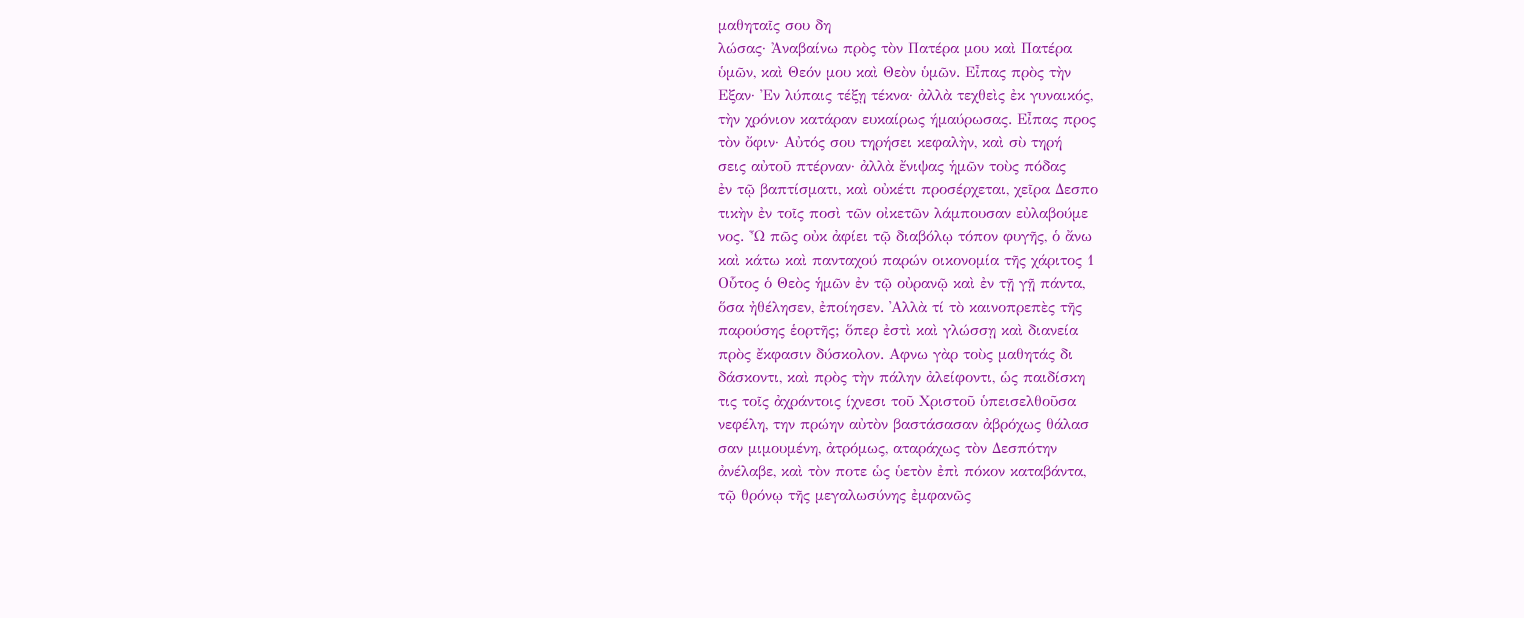μαθηταῖς σου δη
λώσας· Ἀναβαίνω πρὸς τὸν Πατέρα μου καὶ Πατέρα
ὑμῶν, καὶ Θεόν μου καὶ Θεὸν ὑμῶν. Εἶπας πρὸς τὴν
Εξαν· Ἐν λύπαις τέξῃ τέκνα· ἀλλὰ τεχθεὶς ἐκ γυναικός,
τὴν χρόνιον κατάραν ευκαίρως ήμαύρωσας. Εἶπας προς
τὸν ὄφιν· Αὐτός σου τηρήσει κεφαλὴν, καὶ σὺ τηρή
σεις αὐτοῦ πτέρναν· ἀλλὰ ἔνιψας ἡμῶν τοὺς πόδας
ἐν τῷ βαπτίσματι, καὶ οὐκέτι προσέρχεται, χεῖρα Δεσπο
τικὴν ἐν τοῖς ποσὶ τῶν οἰκετῶν λάμπουσαν εὐλαβούμε
νος. Ὦ πῶς οὐκ ἀφίει τῷ διαβόλῳ τόπον φυγῆς, ὁ ἄνω
καὶ κάτω καὶ πανταχού παρών οικονομία τῆς χάριτος 1
Οὗτος ὁ Θεὸς ἡμῶν ἐν τῷ οὐρανῷ καὶ ἐν τῇ γῇ πάντα,
ὅσα ἠθέλησεν, ἐποίησεν. ᾿Αλλὰ τί τὸ καινοπρεπὲς τῆς
παρούσης ἑορτῆς; ὅπερ ἐστὶ καὶ γλώσσῃ καὶ διανεία
πρὸς ἔκφασιν δύσκολον. Αφνω γὰρ τοὺς μαθητάς δι
δάσκοντι, καὶ πρὸς τὴν πάλην ἀλείφοντι, ὡς παιδίσκη
τις τοῖς ἀχράντοις ίχνεσι τοῦ Χριστοῦ ὑπεισελθοῦσα
νεφέλη, την πρώην αὐτὸν βαστάσασαν ἀβρόχως θάλασ
σαν μιμουμένη, ἀτρόμως, αταράχως τὸν Δεσπότην
ἀνέλαβε, καὶ τὸν ποτε ὡς ὑετὸν ἐπὶ πόκον καταβάντα,
τῷ θρόνῳ τῆς μεγαλωσύνης ἐμφανῶς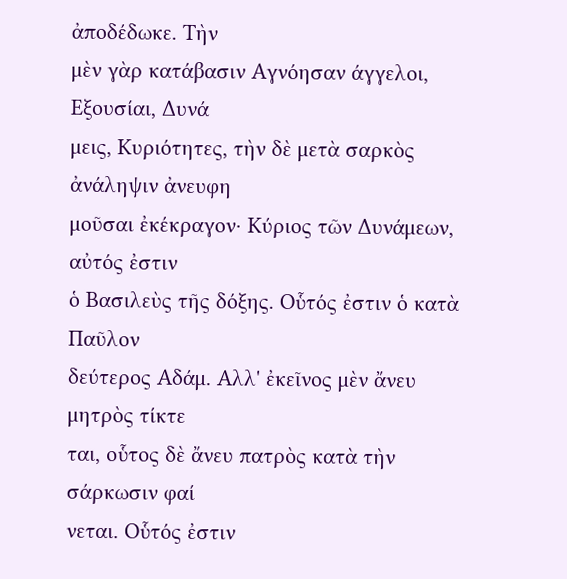ἀποδέδωκε. Τὴν
μὲν γὰρ κατάβασιν Αγνόησαν άγγελοι, Εξουσίαι, Δυνά
μεις, Κυριότητες, τὴν δὲ μετὰ σαρκὸς ἀνάληψιν ἀνευφη
μοῦσαι ἐκέκραγον· Κύριος τῶν Δυνάμεων, αὐτός ἐστιν
ὁ Βασιλεὺς τῆς δόξης. Οὗτός ἐστιν ὁ κατὰ Παῦλον
δεύτερος Αδάμ. Αλλ' ἐκεῖνος μὲν ἄνευ μητρὸς τίκτε
ται, οὗτος δὲ ἄνευ πατρὸς κατὰ τὴν σάρκωσιν φαί
νεται. Οὗτός ἐστιν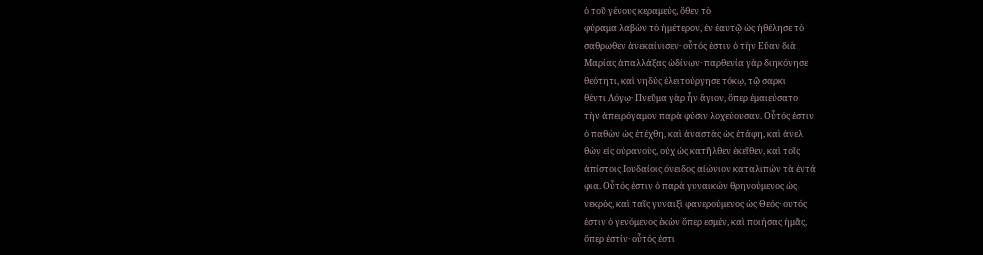ὁ τοῦ γένους κεραμεύς, ὅθεν τὸ
φύραμα λαβὼν τὸ ἡμέτερον, ἐν ἑαυτῷ ὡς ἠθέλησε τὸ
σαθρωθεν ἀνεκαίνισεν· οὗτός ἐστιν ὁ τὴν Εὔαν διὰ
Μαρίας ἀπαλλάξας ὠδίνων· παρθενία γὰρ διηκόνησε
θεότητι, καὶ νηδύς ἐλειτούργησε τόκῳ, τῷ σαρκι
θέντι Λόγῳ· Πνεῦμα γὰρ ἦν ἅγιον, ὅπερ ἐμαιεύσατο
τὴν ἀπειρόγαμον παρὰ φύσιν λοχεύουσαν. Οὗτός ἐστιν
ὁ παθὼν ὡς ἐτέχθη, καὶ ἀναστὰς ὡς ἐτάφη, καὶ ἀνελ
θὼν εἰς οὐρανοὺς, οὐχ ὡς κατῆλθεν ἐκεῖθεν, καὶ τοῖς
ἀπίστοις Ιουδαίοις όνειδος αἰώνιον καταλιπών τὰ ἐντά
φια. Οὗτός ἐστιν ὁ παρὰ γυναικών θρηνούμενος ὡς
νεκρὸς, καὶ ταῖς γυναιξὶ φανερούμενος ὡς Θεός· ουτός
ἐστιν ὁ γενόμενος ἐκὼν ὅπερ εσμέν, καὶ ποιήσας ἡμᾶς,
ὅπερ ἐστίν· οὗτός ἐστι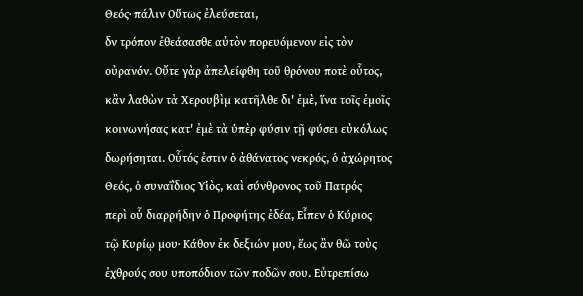Θεός· πάλιν Οὕτως ἐλεύσεται,
δν τρόπον ἐθεάσασθε αὐτὸν πορευόμενον εἰς τὸν
οὐρανόν. Οὔτε γὰρ ἀπελείφθη τοῦ θρόνου ποτὲ οὗτος,
κἂν λαθὼν τὰ Χερουβὶμ κατῆλθε δι' ἐμὲ, ἵνα τοῖς ἐμοῖς
κοινωνήσας κατ' ἐμὲ τὰ ὑπὲρ φύσιν τῇ φύσει εὐκόλως
δωρήσηται. Οὗτός ἐστιν ὁ ἀθάνατος νεκρός, ὁ ἀχώρητος
Θεός, ὁ συναΐδιος Υἱὸς, καὶ σύνθρονος τοῦ Πατρός
περὶ οὗ διαρρήδην ὁ Προφήτης ἐδέα, Εἶπεν ὁ Κύριος
τῷ Κυρίῳ μου· Κάθον ἐκ δεξιών μου, ἕως ἂν θῶ τοὺς
ἐχθρούς σου υποπόδιον τῶν ποδῶν σου. Εὐτρεπίσω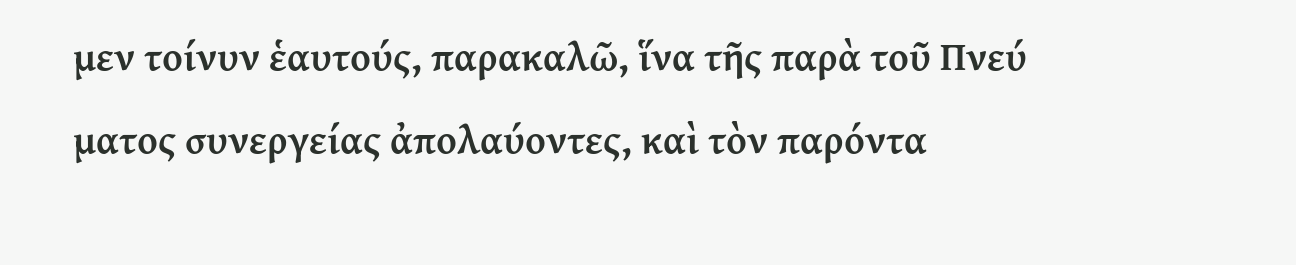μεν τοίνυν ἑαυτούς, παρακαλῶ, ἵνα τῆς παρὰ τοῦ Πνεύ
ματος συνεργείας ἀπολαύοντες, καὶ τὸν παρόντα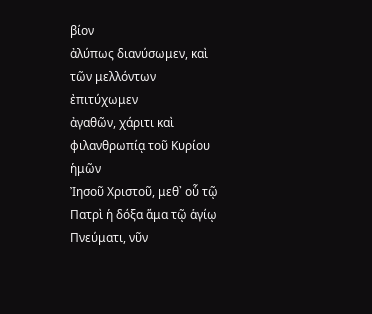βίον
ἀλύπως διανύσωμεν, καὶ τῶν μελλόντων ἐπιτύχωμεν
ἀγαθῶν, χάριτι καὶ φιλανθρωπίᾳ τοῦ Κυρίου ἡμῶν
Ἰησοῦ Χριστοῦ, μεθ᾽ οὗ τῷ Πατρὶ ἡ δόξα ἅμα τῷ ἁγίῳ
Πνεύματι, νῦν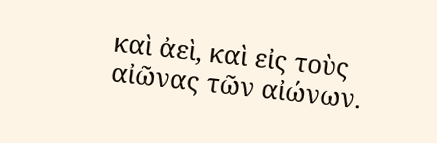καὶ ἀεὶ, καὶ εἰς τοὺς αἰῶνας τῶν αἰώνων.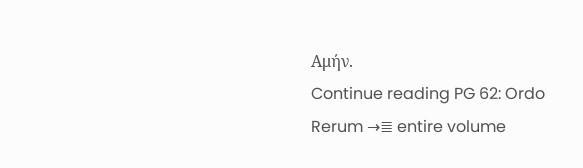Αμήν.
Continue reading PG 62: Ordo Rerum →≣ entire volume